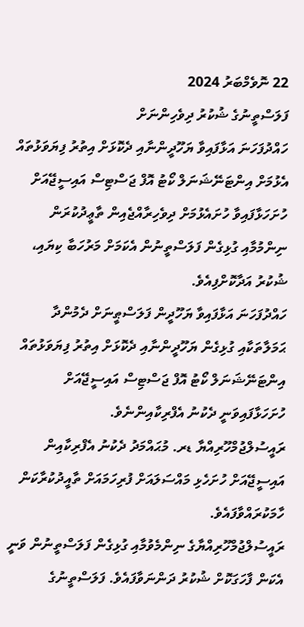22 ނޮވެމްބަރު 2024
ފަލަސްތީނުގެ ޝުކުރު ދިވެހިންނަށް
ހައްދުފަހަނަ އަޅާފައިވާ ޔަހޫދީންނާއި ދެކޮޅަށް އިތުރު ފިޔަވަޅުތައް އެޅުމަށް އިންޓަނޭޝަނަލް ކޯޓު އޮފް ޖަސްޓިސް އައިސީޖޭއަށް ހުށަހަޅާފައިވާ ހުށައެޅުމަށް ދިވެހިރާއްޖެއިން ތާޢީދުކުރަން ނިންމުމާއި ގުޅިގެން ފަލަސްތީނުން އެކަމަށް މަރުހަބާ ކިޔައި، ޝުކުރު އަދާކޮށްފިއެވެ.
ހައްދުފަހަނަ އަޅާފައިވާ ޔަހޫދީން ފަލަސްޠީނަށް ދެމުންދާ ޙަމަލާތަކާއި ގުޅިގެން ޔަހޫދީންނާއި ދެކޮޅަށް އިތުރު ފިޔަވަޅުތައް އިންޓަނޭޝަނަލް ކޯޓު އޮފް ޖަސްޓިސް އައިސީޖޭއަށް ހުށަހަޅާފައިވަނީ ދެކުނު އެފްރިކާއިންނެވެ.
ރައީސުލްޖުމްހޫރިއްޔާ ޑރ. މުޙައްމަދު ދެކުނު އެފްރިކާއިން އައިސީޖޭއަށް ހުށަހެޅި މައްސަލައަށް ފުރިހަމައަށް ތާއީދުކުރާކަން ހާމަކުރައްވާފައެވެ.
ރައީސުލްޖުމްހޫރިއްޔާގެ ނިންމެވުމާއި ގުޅިގެން ފަލަސްތީނުން ވަނީ އެކަން ފާހަގަކޮށް ޝުކުރު ދަންނަވާފައެވެ. ފަލަސްތީނުގެ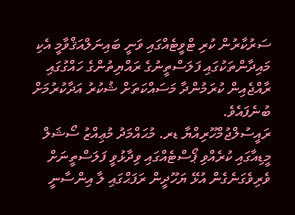ސަރުކާރުން ކުރި ޓްވީޓެއްގައި ވަނީ ބައިނަލްއަޤްވާމީ އެކި މައިދާންތަކުގައި ފަލަސްތީނުގެ ރައްޔިތުންގެ ހައްގުގައި ރާއްޖެއިން ކުރަމުންދާ މަސައްކަތަށް ޝުކުރު އަދާކުރުމަށް ބުނެފައެވެ.
ރައީސުލްޖުމްހޫރިއްޔާ ޑރ. މުޙައްމަދު މުޢިއްޒު ސޯޝަލް މީޑިއާގައި ކުރެއްވި ޕޯސްޓެއްގައި ވިދާޅުވީ ފަލަސްތީނަށް ވެރިވެގަނެގެން އުޅޭ ޔަހޫދީން ރަފަޙްގައި ލާ އިންސާނީ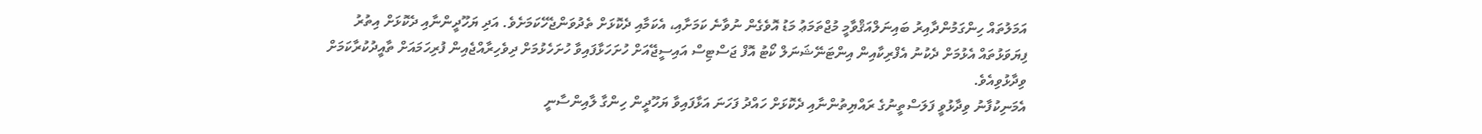އަމަލުތައް ހިންގަމުންދާއިރު ބައިނަލްއަޤްވާމީ މުޖްތަމަޢު މަޑު އޮވެގެން ނުވާނެ ކަމަށާއި، އެކަމާއި ދެކޮޅަށް ތެދުވަންޖެހޭކަމަށެވެ. އަދި ޔަހޫދީންނާއި ދެކޮޅަށް އިތުރު ފިޔަވަޅުތައް އެޅުމަށް ދެކުނު އެފްރިކާއިން އިންޓަނޭޝަނަލް ކޯޓު އޮފް ޖަސްޓިސް އައިސީޖޭއަށް ހުށަހަޅާފައިވާ ހުށަހެޅުމަށް ދިވެހިރާއްޖެއިން ފުރިހަމައަށް ތާއީދުކުރާކަމަށް ވިދާޅުވިއެވެ.
އެމަނިކުފާނު ވިދާޅުވީ ފަލަސްތީނުގެ ރައްޔިތުންނާއި ދެކޮޅަށް ހައްދު ފަހަނަ އަޅާފައިވާ ޔަހޫދީން ހިންގާ ލާއިންސާނީ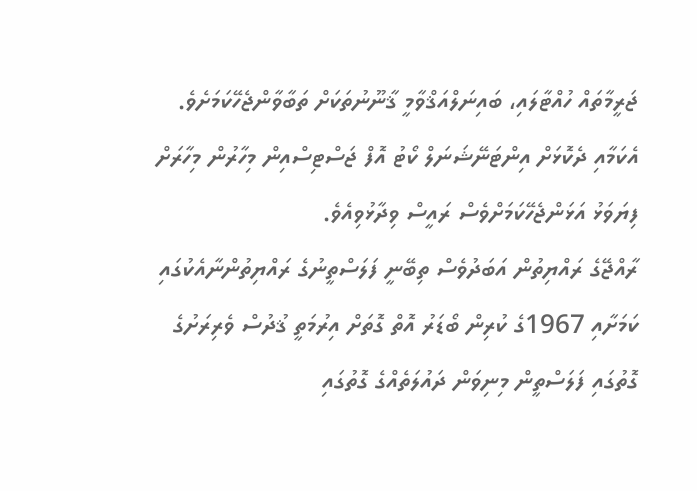ޖަރީމާތައް ހުއްޓާލައި، ބައިނަލްއަޤްވާމީ ޤާނޫނުތަކަށް ތަބާވާންޖެހޭކަމަށެވެ. އެކަމާއި ދެކޮޅަށް އިންޓަނޭޝަނަލް ކޯޓު އޮފް ޖަސްޓިސްއިން މިހާރުން މިހާރަށް ފިޔަވަޅު އަޅަންޖެހޭކަމަށްވެސް ރައީސް ވިދާޅުވިއެވެ.
ރާއްޖޭގެ ރައްޔިތުން އަބަދުވެސް ތިބޭނީ ފަލަސްތީނުގެ ރައްޔިތުންނާއެކުގައި ކަމަށާއި 1967ގެ ކުރިން ބޯޑަރު އޮތް ގޮތަށް އިރުމަތީ ޤުދުސް ވެރިރަށުގެ ގޮތުގައި ފަލަސްތީން މިނިވަން ދައުލަތެއްގެ ގޮތުގައި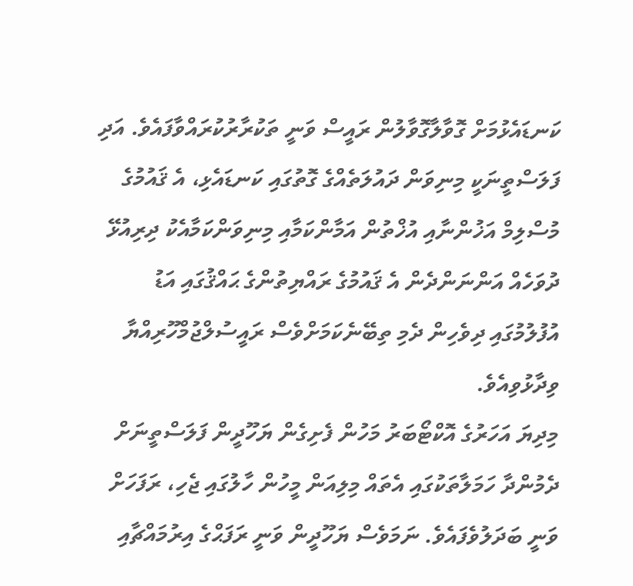ކަނޑައެޅުމަށް ގޮވާލާގޮވާލުން ރައީސް ވަނީ ތަކުރާރުކުރައްވާފައެވެ. އަދި ފަލަސްތީނަކީ މިނިވަން ދައުލަތެއްގެ ގޮތުގައި ކަނޑައެޅި، އެ ޤައުމުގެ މުސްލިމް އަޚުންނާއި އުޚްތުން އަމާންކަމާއި މިނިވަންކަމާއެކު ދިރިއުޅޭ ދުވަހެއް އަންނަންދެން އެ ޤައުމުގެ ރައްޔިތުންގެ ޙައްޤުގައި އަޑު އުފުލުމުގައި ދިވެހިން ދެމި ތިބޭނެކަމަށްވެސް ރައީސުލްޖުމްހޫރިއްޔާ ވިދާޅުވިއެވެ.
މިދިޔަ އަހަރުގެ އޮކްޓޯބަރު މަހުން ފެށިގެން ޔަހޫދީން ފަލަސްތީނަށް ދެމުންދާ ހަމަލާތަކުގައި އެތައް މިލިއަން މީހުން ހާލުގައި ޖެހި، ރަފަހަށް ވަނީ ބަދަލުވެފައެވެ. ނަމަވެސް ޔަހޫދީން ވަނީ ރަފަޙްގެ އިރުމައްޗާއި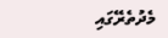މެދުތެރޭގައި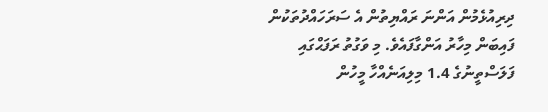ދިރިއުޅެމުން އަންނަ ރައްޔިތުން އެ ސަރަހައްދުތަކުން ފައިބަން މިހާރު އަންގާފައެވެ. މި ވަގުތު ރަފަޙްގައި ފަލަސްތީނުގެ 1.4 މިލިއަނެއްހާ މީހުން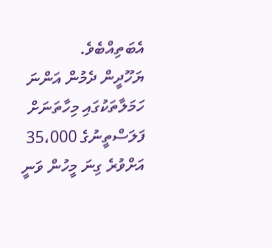އެބަތިއްބެވެ.
ޔަހޫދީން ދެމުން އަންނަ ހަމަލާތަކުގައި މިހާތަނަށް ފަލަސްތީނުގެ 35،000 އަށްވުރެ ގިނަ މީހުން ވަނީ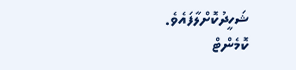ޝަހީދުކޮށްލާފައެވެ.
ކޮމެންޓް